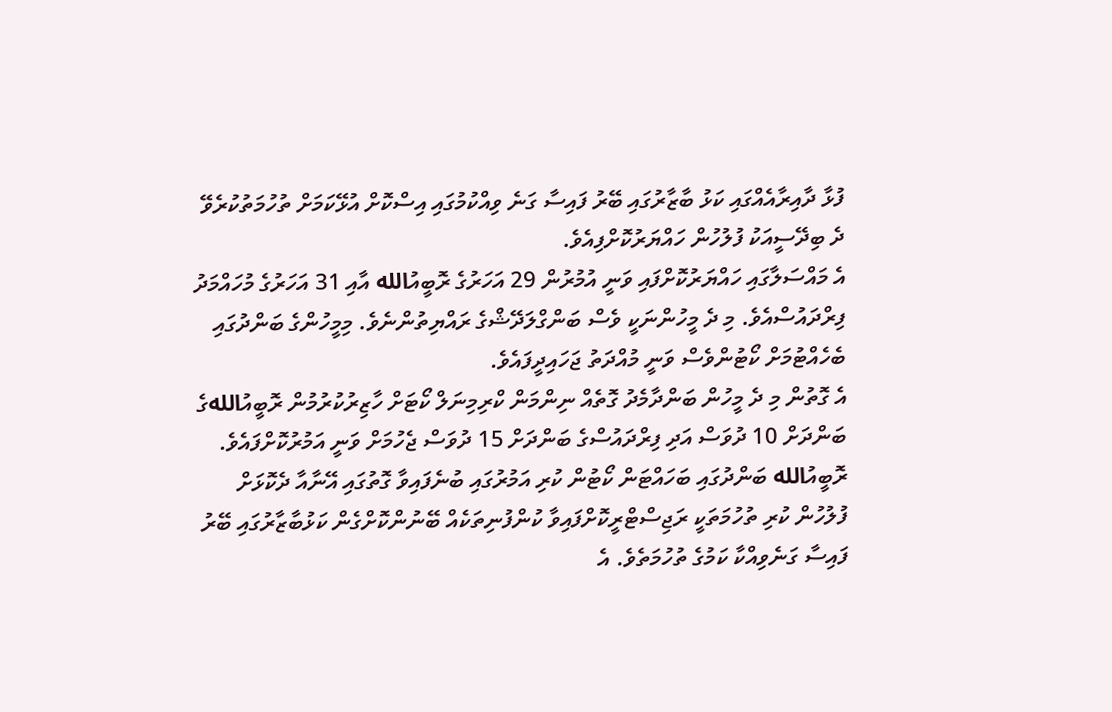ފުޅާ ދާއިރާއެއްގައި ކަޅު ބާޒާރުގައި ބޭރު ފައިސާ ގަނެ ވިއްކުމުގައި އިސްކޮށް އުޅޭކަމަށް ތުހުމަތުކުރެވޭ ދެ ބިދޭސީއަކު ފުލުހުން ހައްޔަރުކޮށްފިއެވެ.
އެ މައްސަލާގައި ހައްޔަރުކޮށްފައި ވަނީ އުމުރުން 29 އަހަރުގެ ރޮބީއުالله އާއި 31 އަހަރުގެ މުހައްމަދު ފިރްދައުސްއެވެ. މި ދެ މީހުންނަކީ ވެސް ބަންގްލަދޭޝްގެ ރައްޔިތުންނެވެ. މިމީހުންގެ ބަންދުގައި ބެހެއްޓުމަށް ކޯޓުންވެސް ވަނީ މުއްދަތު ޖަހައިދީފައެވެ.
އެ ގޮތުން މި ދެ މީހުން ބަންދާމެދު ގޮތެއް ނިންމަން ކްރިމިނަލް ކޯޓަށް ހާޒިރުކުރުމުން ރޮބީއުاللهގެ ބަންދަށް 10 ދުވަސް އަދި ފިރްދައުސްގެ ބަންދަށް 15 ދުވަސް ޖެހުމަށް ވަނީ އަމުރުކޮށްފައެވެ.
ރޮބީއުالله ބަންދުގައި ބަހައްޓަން ކޯޓުން ކުރި އަމުރުގައި ބުނެފައިވާ ގޮތުގައި އޭނާއާ ދެކޮޅަށް ފުލުހުން ކުރި ތުހުމަތަކީ ރަޖިސްޓްރީކޮށްފައިވާ ކުންފުނިތަކެއް ބޭނުންކޮށްގެން ކަޅުބާޒާރުގައި ބޭރު ފައިސާ ގަނެވިއްކާ ކަމުގެ ތުހުމަތެވެ. އެ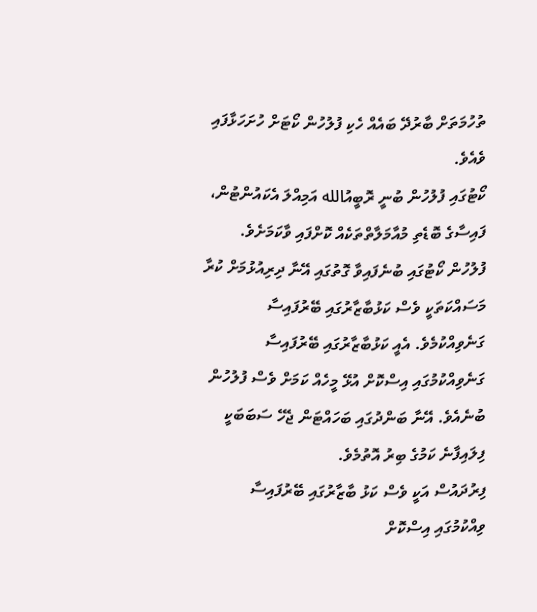ތުހުމަތަށް ބާރުދޭ ބައެއް ހެކި ފުލުހުން ކޯޓަށް ހުށަހަޅާފައި ވެއެވެ.
ކޯޓުގައި ފުލުހުން ބުނީ ރޮބީއުالله އަމިއްލަ އެކައުންޓުން، ފައިސާގެ ބޮޑެތި މުއާމަލާތްތަކެއް ކޮށްފައި ވާކަމަށެވެ. ފުލުހުން ކޯޓުގައި ބުނެފައިވާ ގޮތުގައި އޭނާ ދިރިއުޅުމަށް ކުރާ މަސައްކަތަކީ ވެސް ކަޅުބާޒާރުގައި ބޭރުފައިސާ ގަނެވިއްކުމެވެ. އެއީ ކަޅުބާޒާރުގައި ބޭރުފައިސާ ގަނެވިއްކުމުގައި އިސްކޮށް އުޅޭ މީހެއް ކަމަށް ވެސް ފުލުހުން ބުނެއެވެ. އޭނާ ބަންދުގައި ބަހައްޓަން ޖެހޭ ސަބަބަކީ ފިލައިފާނެ ކަމުގެ ބިރު އޮތުމެވެ.
ފިރުދައުސް އަކީ ވެސް ކަޅު ބާޒާރުގައި ބޭރުފައިސާ ވިއްކުމުގައި އިސްކޮށް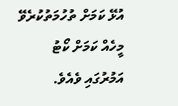އުޅޭ ކަމަށް ތުހުމަތުކުރެވޭ މީހެއް ކަމަށް ކޯޓު އަމުރުގައި ވެއެވެ.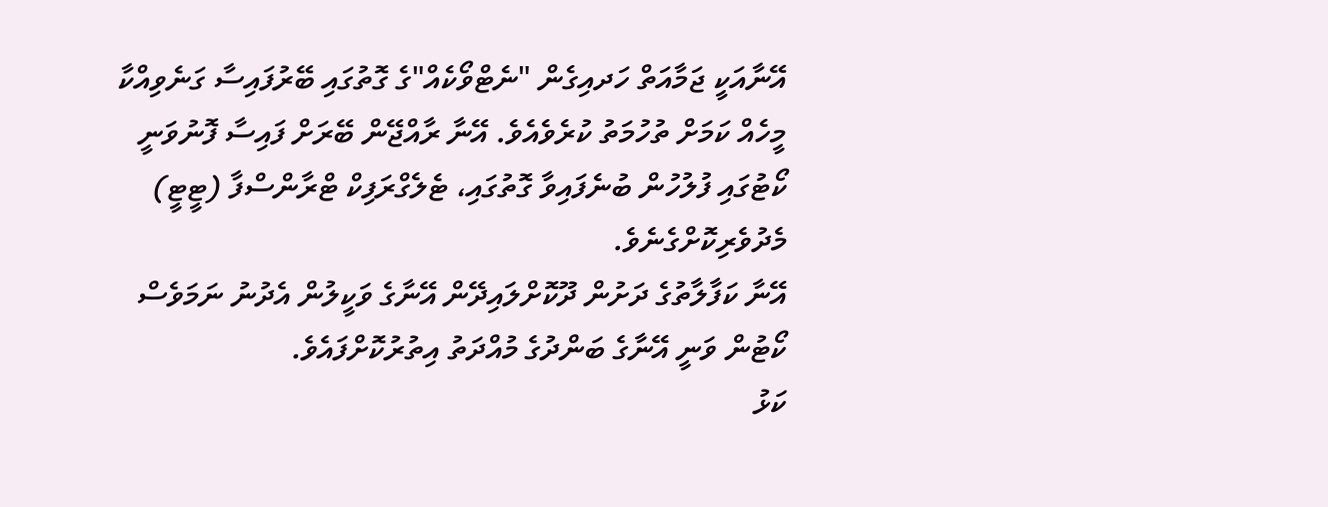އޭނާއަކީ ޖަމާއަތް ހަދއިގެން "ނެޓްވޯކެއް"ގެ ގޮތުގައި ބޭރުފައިސާ ގަނެވިއްކާ މީހެއް ކަމަށް ތުހުމަތު ކުރެވެއެވެ. އޭނާ ރާއްޖޭން ބޭރަށް ފައިސާ ފޮނުވަނީ ކޯޓުގައި ފުލުހުން ބުނެފައިވާ ގޮތުގައި، ޓެލެގްރަފިކް ޓްރާންސްފާ (ޓީޓީ) މެދުވެރިކޮށްގެނެވެ.
އޭނާ ކަފާލާތުގެ ދަށުން ދޫކޮށްލައިދޭން އޭނާގެ ވަކީލުން އެދުނު ނަމަވެސް ކޯޓުން ވަނީ އޭނާގެ ބަންދުގެ މުއްދަތު އިތުރުކޮށްފައެވެ.
ކަޅު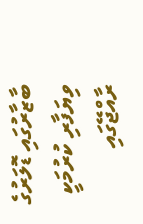ބާޒާރުގައި ޑޮލަރުގެ ވިޔަފާރި ކުރުމަކީ ރާއްޖޭގައި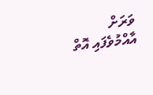ވަރަށް އާއްމުވެފައި އޮތް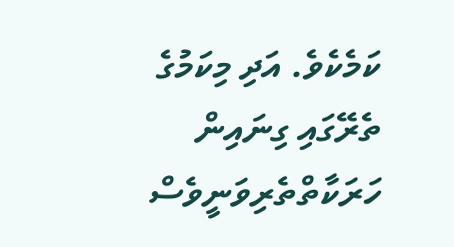ކަމެކެވެ. އަދި މިކަމުގެ ތެރޭގައި ގިނައިން ހަރަކާތްތެރިވަނީވެސް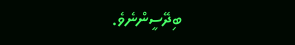ބިދޭސީންނެވެ.